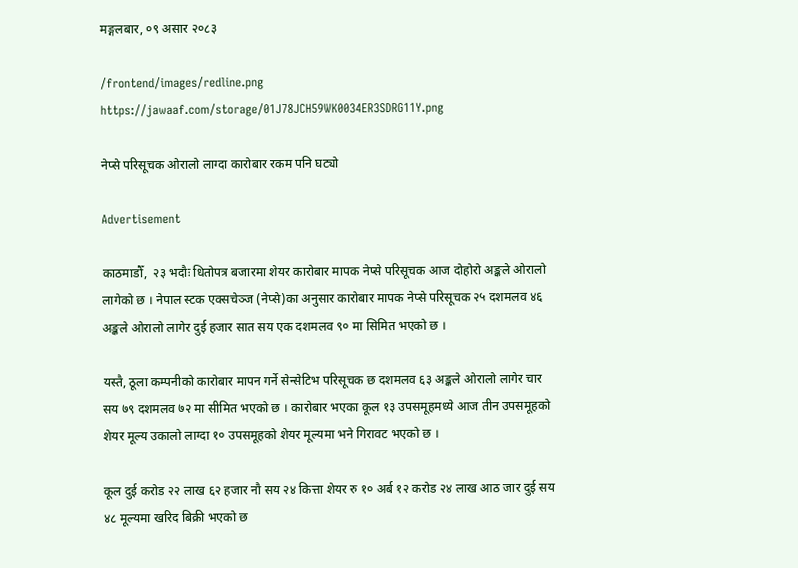मङ्गलबार, ०९ असार २०८३

/frontend/images/redline.png
https://jawaaf.com/storage/01J78JCH59WK0034ER3SDRG11Y.png

नेप्से परिसूचक ओरालो लाग्दा कारोबार रकम पनि घट्यो

Advertisement

काठमाडौँ,  २३ भदौः धितोपत्र बजारमा शेयर कारोबार मापक नेप्से परिसूचक आज दोहोरो अङ्कले ओरालो लागेको छ । नेपाल स्टक एक्सचेञ्ज (नेप्से)का अनुसार कारोबार मापक नेप्से परिसूचक २५ दशमलव ४६ अङ्कले ओरालो लागेर दुई हजार सात सय एक दशमलव ९० मा सिमित भएको छ ।

यस्तै, ठूला कम्पनीको कारोबार मापन गर्ने सेन्सेटिभ परिसूचक छ दशमलव ६३ अङ्कले ओरालो लागेर चार सय ७९ दशमलव ७२ मा सीमित भएको छ । कारोबार भएका कूल १३ उपसमूहमध्ये आज तीन उपसमूहको शेयर मूल्य उकालो लाग्दा १० उपसमूहको शेयर मूल्यमा भने गिरावट भएको छ ।

कूल दुई करोड २२ लाख ६२ हजार नौ सय २४ कित्ता शेयर रु १० अर्ब १२ करोड २४ लाख आठ जार दुई सय ४८ मूल्यमा खरिद बिक्री भएको छ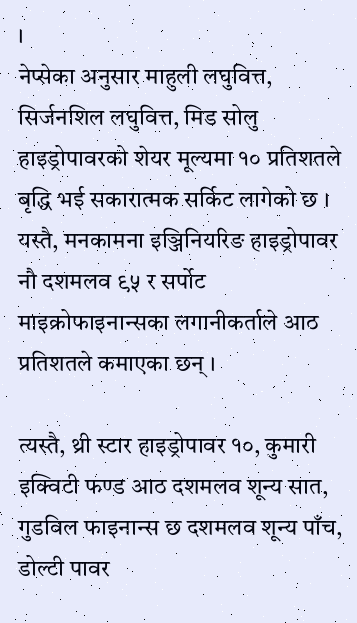।
नेप्सेका अनुसार माहुली लघुवित्त, सिर्जनशिल लघुवित्त, मिड सोलु हाइड्रोपावरको शेयर मूल्यमा १० प्रतिशतले बृद्धि भई सकारात्मक सर्किट लागेको छ । यस्तै, मनकामना इञ्जिनियरिङ हाइड्रोपावर नौ दशमलव ९५ र सर्पोट माइक्रोफाइनान्सका लगानीकर्ताले आठ प्रतिशतले कमाएका छन् ।

त्यस्तै, थ्री स्टार हाइड्रोपावर १०, कुमारी इक्विटी फण्ड आठ दशमलव शून्य सात, गुडविल फाइनान्स छ दशमलव शून्य पाँच, डोल्टी पावर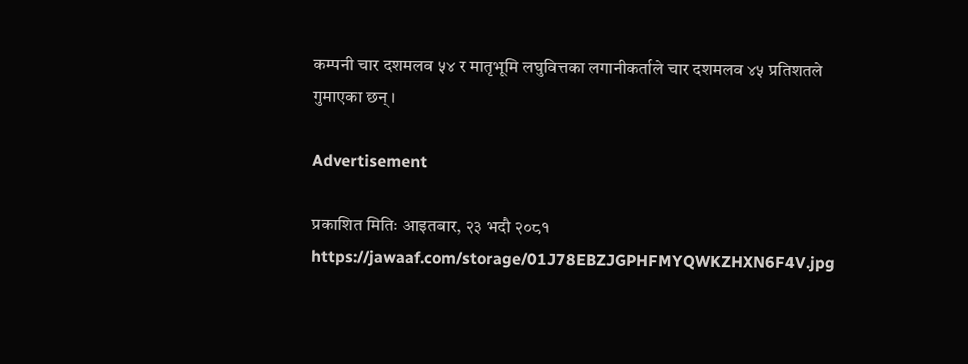कम्पनी चार दशमलव ५४ र मातृभूमि लघुवित्तका लगानीकर्ताले चार दशमलव ४५ प्रतिशतले गुमाएका छन् ।

Advertisement

प्रकाशित मितिः आइतबार, २३ भदौ २०८१
https://jawaaf.com/storage/01J78EBZJGPHFMYQWKZHXN6F4V.jpg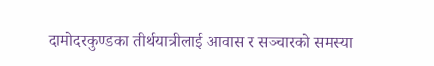दामोदरकुण्डका तीर्थयात्रीलाई आवास र सञ्चारको समस्या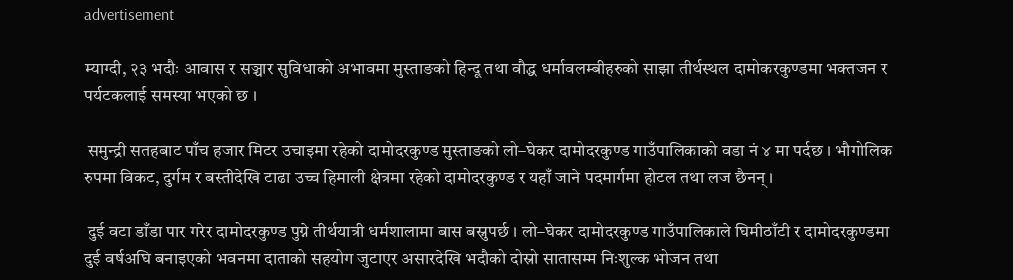advertisement

म्याग्दी, २३ भदौः आवास र सञ्चार सुविधाको अभावमा मुस्ताङको हिन्दू तथा वौद्ध धर्मावलम्बीहरुको साझा तीर्थस्थल दामोकरकुण्डमा भक्तजन र पर्यटकलाई समस्या भएको छ ।

 समुन्द्री सतहबाट पाँच हजार मिटर उचाइमा रहेको दामोदरकुण्ड मुस्ताङको लो–घेकर दामोदरकुण्ड गाउँपालिकाको वडा नं ४ मा पर्दछ । भौगोलिक रुपमा विकट, दुर्गम र बस्तीदेखि टाढा उच्च हिमाली क्षेत्रमा रहेको दामोदरकुण्ड र यहाँ जाने पदमार्गमा होटल तथा लज छैनन् ।

 दुई वटा डाँडा पार गरेर दामोदरकुण्ड पुग्ने तीर्थयात्री धर्मशालामा बास बस्नुपर्छ । लो–घेकर दामोदरकुण्ड गाउँपालिकाले घिमीठाँटी र दामोदरकुण्डमा दुई वर्षअघि बनाइएको भवनमा दाताको सहयोग जुटाएर असारदेखि भदौको दोस्रो सातासम्म निःशुल्क भोजन तथा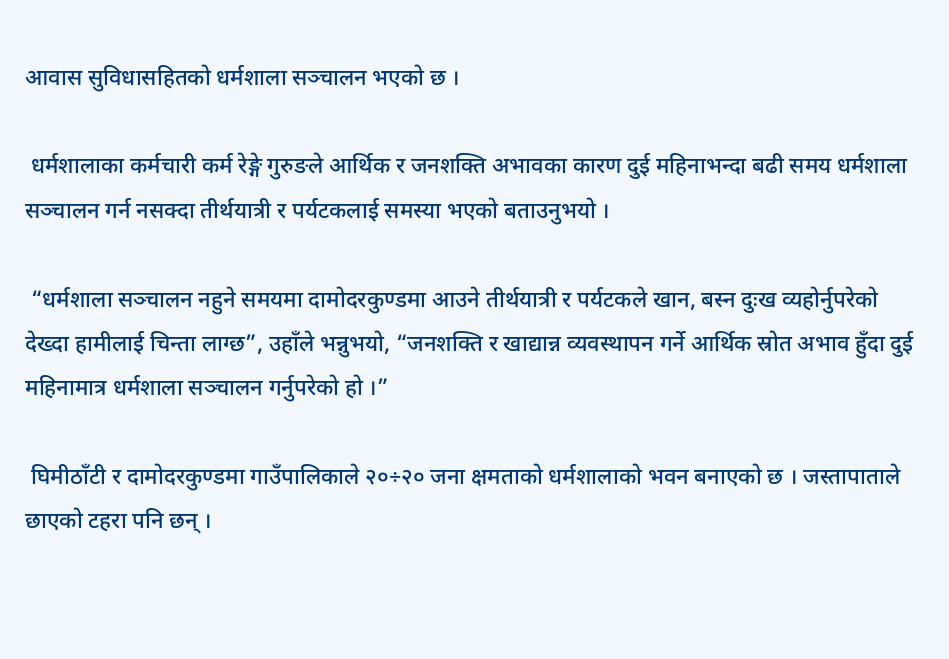आवास सुविधासहितको धर्मशाला सञ्चालन भएको छ ।

 धर्मशालाका कर्मचारी कर्म रेङ्गे गुरुङले आर्थिक र जनशक्ति अभावका कारण दुई महिनाभन्दा बढी समय धर्मशाला सञ्चालन गर्न नसक्दा तीर्थयात्री र पर्यटकलाई समस्या भएको बताउनुभयो ।

 “धर्मशाला सञ्चालन नहुने समयमा दामोदरकुण्डमा आउने तीर्थयात्री र पर्यटकले खान, बस्न दुःख व्यहोर्नुपरेको देख्दा हामीलाई चिन्ता लाग्छ”, उहाँले भन्नुभयो, “जनशक्ति र खाद्यान्न व्यवस्थापन गर्ने आर्थिक स्रोत अभाव हुँदा दुई महिनामात्र धर्मशाला सञ्चालन गर्नुपरेको हो ।”

 घिमीठाँटी र दामोदरकुण्डमा गाउँपालिकाले २०÷२० जना क्षमताको धर्मशालाको भवन बनाएको छ । जस्तापाताले छाएको टहरा पनि छन् ।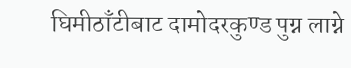घिमीठाँटीबाट दामोदरकुण्ड पुग्न लाग्ने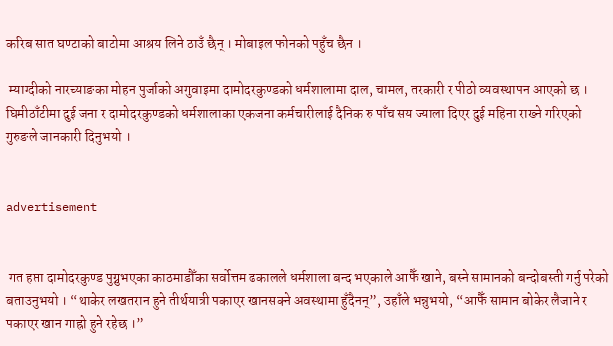करिब सात घण्टाको बाटोमा आश्रय लिने ठाउँ छैन् । मोबाइल फोनको पहुँच छैन ।

 म्याग्दीको नारच्याङका मोहन पुर्जाको अगुवाइमा दामोदरकुण्डको धर्मशालामा दाल, चामल, तरकारी र पीठो व्यवस्थापन आएको छ । घिमीठाँटीमा दुई जना र दामोदरकुण्डको धर्मशालाका एकजना कर्मचारीलाई दैनिक रु पाँच सय ज्याला दिएर दुई महिना राख्ने गरिएको गुरुङले जानकारी दिनुभयो ।


advertisement


 गत हप्ता दामोदरकुण्ड पुग्नुभएका काठमाडौँका सर्वोत्तम ढकालले धर्मशाला बन्द भएकाले आफैँ खाने, बस्ने सामानको बन्दोबस्ती गर्नु परेको बताउनुभयो । “थाकेर लखतरान हुने तीर्थयात्री पकाएर खानसक्ने अवस्थामा हुँदैनन्”, उहाँले भन्नुभयो, “आफैँ सामान बोकेर लैजाने र पकाएर खान गाह्रो हुने रहेछ ।”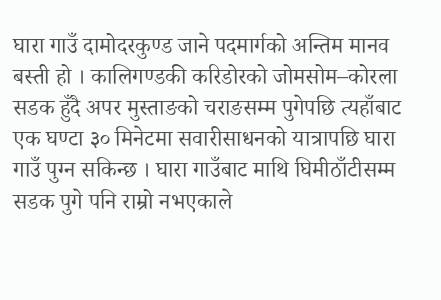घारा गाउँ दामोदरकुण्ड जाने पदमार्गको अन्तिम मानव बस्ती हो । कालिगण्डकी करिडोरको जोमसोम–कोरला सडक हुँदै अपर मुस्ताङको चराङसम्म पुगेपछि त्यहाँबाट एक घण्टा ३० मिनेटमा सवारीसाधनको यात्रापछि घारा गाउँ पुग्न सकिन्छ । घारा गाउँबाट माथि घिमीठाँटीसम्म सडक पुगे पनि राम्रो नभएकाले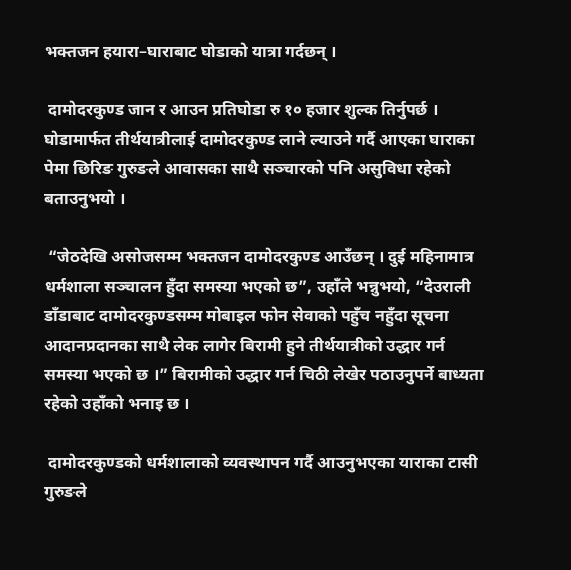भक्तजन हयारा–घाराबाट घोडाको यात्रा गर्दछन् ।

 दामोदरकुण्ड जान र आउन प्रतिघोडा रु १० हजार शुल्क तिर्नुपर्छ । घोडामार्फत तीर्थयात्रीलाई दामोदरकुण्ड लाने ल्याउने गर्दै आएका घाराका पेमा छिरिङ गुरुङले आवासका साथै सञ्चारको पनि असुविधा रहेको बताउनुभयो ।

 “जेठदेखि असोजसम्म भक्तजन दामोदरकुण्ड आउँछन् । दुई महिनामात्र धर्मशाला सञ्चालन हुँदा समस्या भएको छ”, उहाँले भन्नुभयो, “देउराली डाँडाबाट दामोदरकुण्डसम्म मोबाइल फोन सेवाको पहुँच नहुँदा सूचना आदानप्रदानका साथै लेक लागेर बिरामी हुने तीर्थयात्रीको उद्धार गर्न समस्या भएको छ ।” बिरामीको उद्धार गर्न चिठी लेखेर पठाउनुपर्ने बाध्यता रहेको उहाँको भनाइ छ ।

 दामोदरकुण्डको धर्मशालाको व्यवस्थापन गर्दै आउनुभएका याराका टासी गुरुङले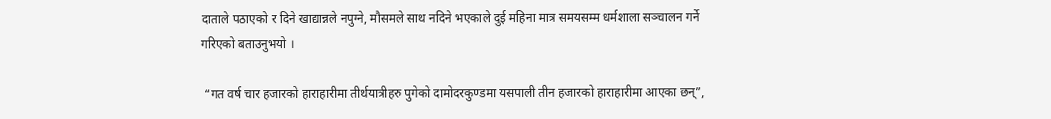दाताले पठाएको र दिने खाद्यान्नले नपुग्ने, मौसमले साथ नदिने भएकाले दुई महिना मात्र समयसम्म धर्मशाला सञ्चालन गर्ने गरिएको बताउनुभयो ।

 “गत वर्ष चार हजारको हाराहारीमा तीर्थयात्रीहरु पुगेको दामोदरकुण्डमा यसपाली तीन हजारको हाराहारीमा आएका छन्”,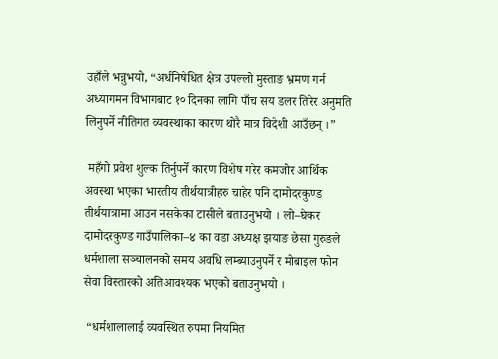उहाँले भन्नुभयो, “अर्धनिषेधित क्षेत्र उपल्लो मुस्ताङ भ्रमण गर्न अध्यागमन विभागबाट १० दिनका लागि पाँच सय डलर तिरेर अनुमति लिनुपर्ने नीतिगत व्यवस्थाका कारण थोरै मात्र विदेशी आउँछन् ।”

 महँगो प्रवेश शुल्क तिर्नुपर्ने कारण विशेष गरेर कमजोर आर्थिक अवस्था भएका भारतीय तीर्थयात्रीहरु चाहेर पनि दामोदरकुण्ड तीर्थयात्रामा आउन नसकेका टासीले बताउनुभयो । लो–घेकर दामोदरकुण्ड गाउँपालिका–४ का वडा अध्यक्ष झयाङ छेसा गुरुङले धर्मशाला सञ्चालनको समय अवधि लम्ब्याउनुपर्ने र मोबाइल फोन सेवा विस्तारको अतिआवश्यक भएको बताउनुभयो ।

 “धर्मशालालाई व्यवस्थित रुपमा नियमित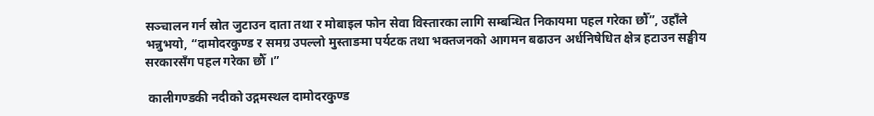सञ्चालन गर्न स्रोत जुटाउन दाता तथा र मोबाइल फोन सेवा विस्तारका लागि सम्बन्धित निकायमा पहल गरेका छौँ”, उहाँले भन्नुभयो, “दामोदरकुण्ड र समग्र उपल्लो मुस्ताङमा पर्यटक तथा भक्तजनको आगमन बढाउन अर्धनिषेधित क्षेत्र हटाउन सङ्घीय सरकारसँग पहल गरेका छौँ ।”

 कालीगण्डकी नदीको उद्गमस्थल दामोदरकुण्ड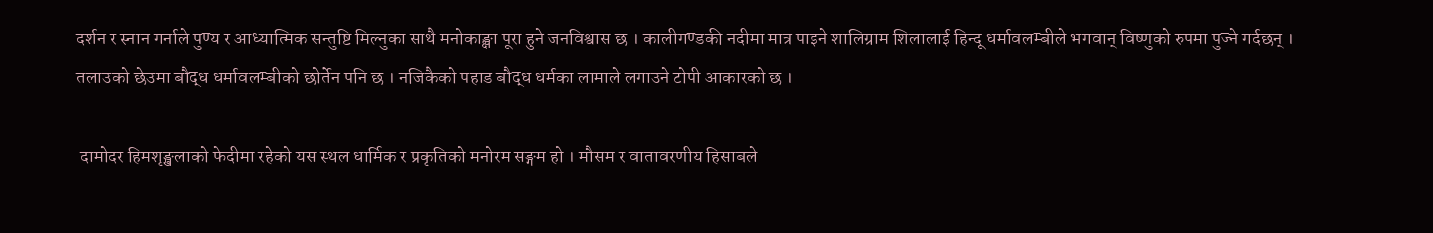दर्शन र स्नान गर्नाले पुण्य र आध्यात्मिक सन्तुष्टि मिल्नुका साथै मनोकाङ्क्षा पूरा हुने जनविश्वास छ । कालीगण्डकी नदीमा मात्र पाइने शालिग्राम शिलालाई हिन्दू धर्मावलम्बीले भगवान् विष्णुको रुपमा पुज्ने गर्दछन् । तलाउको छेउमा बौद्ध धर्मावलम्बीको छोर्तेन पनि छ । नजिकैको पहाड बौद्ध धर्मका लामाले लगाउने टोपी आकारको छ ।

 दामोदर हिमशृङ्खलाको फेदीमा रहेको यस स्थल धार्मिक र प्रकृतिको मनोरम सङ्गम हो । मौसम र वातावरणीय हिसाबले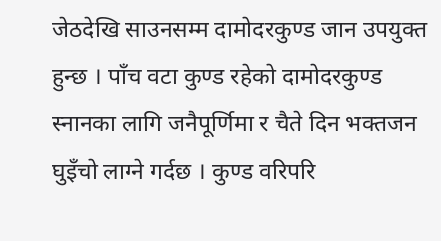जेठदेखि साउनसम्म दामोदरकुण्ड जान उपयुक्त हुन्छ । पाँच वटा कुण्ड रहेको दामोदरकुण्ड स्नानका लागि जनैपूर्णिमा र चैते दिन भक्तजन घुइँचो लाग्ने गर्दछ । कुण्ड वरिपरि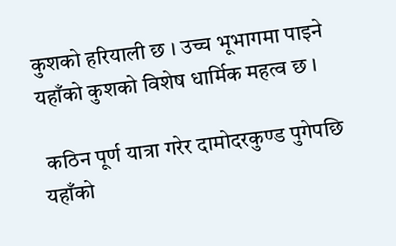कुशको हरियाली छ । उच्च भूभागमा पाइने यहाँको कुशको विशेष धार्मिक महत्व छ ।

 कठिन पूर्ण यात्रा गरेर दामोदरकुण्ड पुगेपछि यहाँको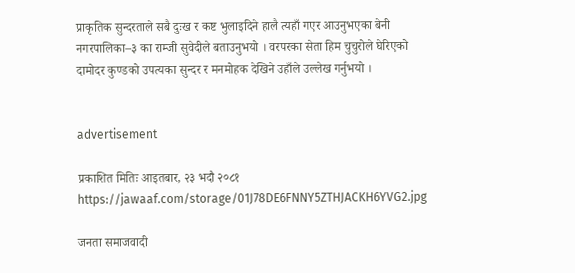प्राकृतिक सुन्दरताले सबै दुःख र कष्ट भुलाइदिने हालै त्यहाँ गएर आउनुभएका बेनी नगरपालिका–३ का राम्जी सुवेदीले बताउनुभयो । वरपरका सेता हिम चुचुरोले घेरिएको दामोदर कुण्डको उपत्यका सुन्दर र मनमोहक देखिने उहाँले उल्लेख गर्नुभयो ।


advertisement

प्रकाशित मितिः आइतबार, २३ भदौ २०८१
https://jawaaf.com/storage/01J78DE6FNNY5ZTHJACKH6YVG2.jpg

जनता समाजवादी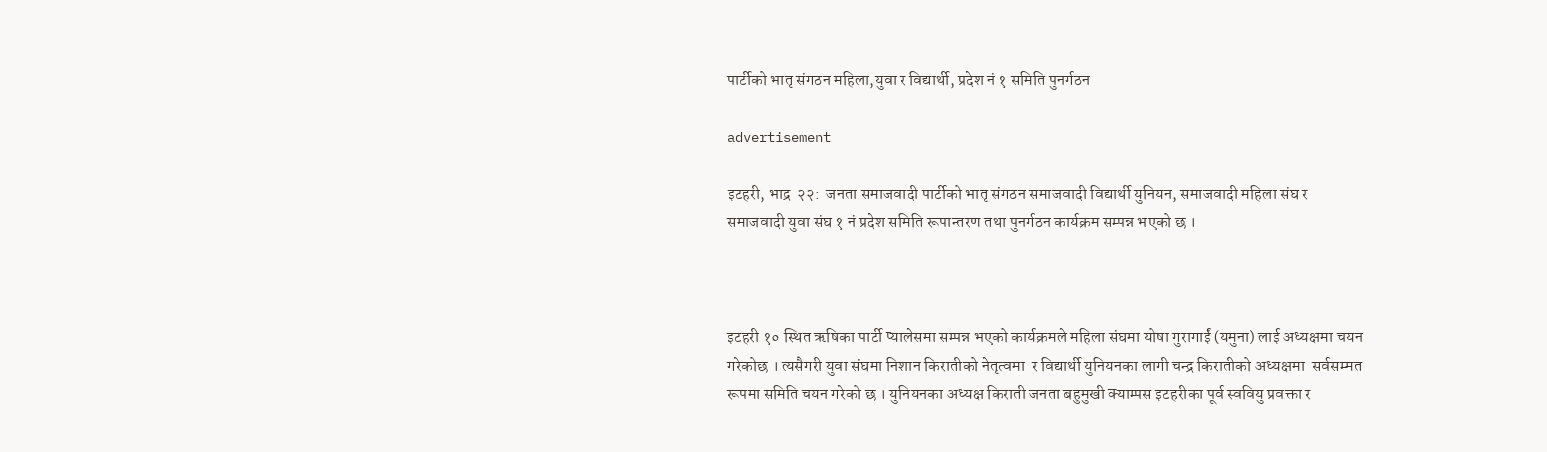पार्टीको भातृ संगठन महिला,युवा र विद्यार्थी, प्रदेश नं १ समिति पुनर्गठन

advertisement

इटहरी, भाद्र  २२:  जनता समाजवादी पार्टीको भातृ संगठन समाजवादी विद्यार्थी युनियन, समाजवादी महिला संघ र समाजवादी युवा संघ १ नं प्रदेश समिति रूपान्तरण तथा पुनर्गठन कार्यक्रम सम्पन्न भएको छ ।



इटहरी १० स्थित ऋषिका पार्टी प्यालेसमा सम्पन्न भएको कार्यक्रमले महिला संघमा योषा गुरागाईं (यमुना) लाई अध्यक्षमा चयन गरेकोछ । त्यसैगरी युवा संघमा निशान किरातीको नेतृत्वमा  र विद्यार्थी युनियनका लागी चन्द्र किरातीको अध्यक्षमा  सर्वसम्मत रूपमा समिति चयन गरेको छ । युनियनका अध्यक्ष किराती जनता बहुमुखी क्याम्पस इटहरीका पूर्व स्ववियु प्रवक्ता र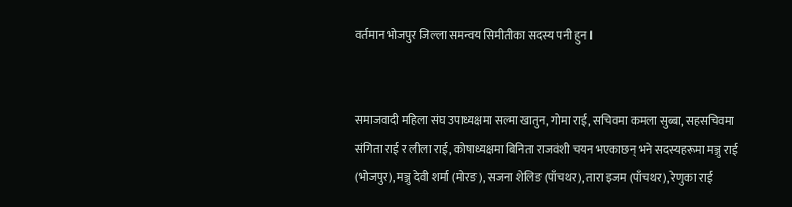वर्तमान भोजपुर जिल्ला समन्वय सिमीतीका सदस्य पनी हुन l


समाजवादी महिला संघ उपाध्यक्षमा सल्मा खातुन, गोमा राई, सचिवमा कमला सुब्बा, सहसचिवमा संगिता राई र लीला राई, कोषाध्यक्षमा बिनिता राजवंशी चयन भएकाछन् भने सदस्यहरूमा मञ्जु राई (भोजपुर), मञ्जु देवी शर्मा (मोरङ), सजना शेलिङ (पाँचथर), तारा इजम (पाँचथर), रेणुका राई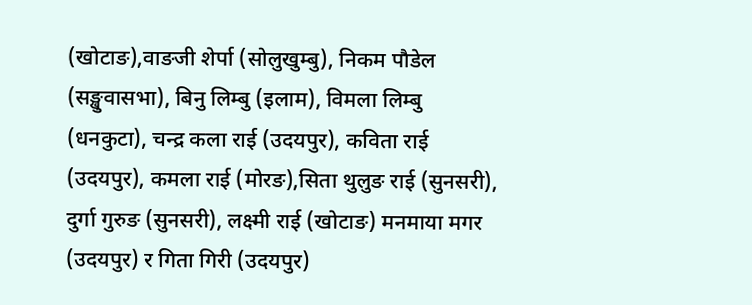(खोटाङ),वाङजी शेर्पा (सोलुखुम्बु), निकम पौडेल (सङ्खुवासभा), बिनु लिम्बु (इलाम), विमला लिम्बु (धनकुटा), चन्द्र कला राई (उदयपुर), कविता राई (उदयपुर), कमला राई (मोरङ),सिता थुलुङ राई (सुनसरी), दुर्गा गुरुङ (सुनसरी), लक्ष्मी राई (खोटाङ) मनमाया मगर (उदयपुर) र गिता गिरी (उदयपुर)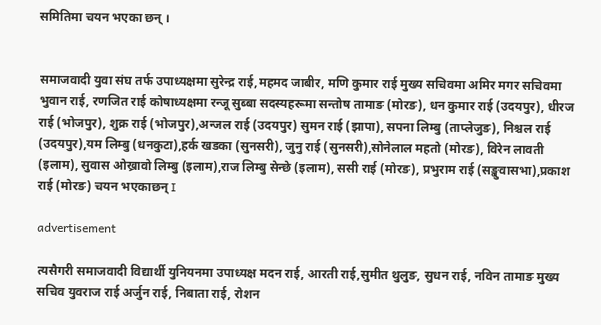समितिमा चयन भएका छन् ।


समाजवादी युवा संघ तर्फ उपाध्यक्षमा सुरेन्द्र राई,महमद जाबीर, मणि कुमार राई मुख्य सचिवमा अमिर मगर सचिवमा भुवान राई, रणजित राई कोषाध्यक्षमा रन्जू सुब्बा सदस्यहरूमा सन्तोष तामाङ (मोरङ), धन कुमार राई (उदयपुर), धीरज राई (भोजपुर), शुक्र राई (भोजपुर),अन्जल राई (उदयपुर) सुमन राई (झापा), सपना लिम्बु (ताप्लेजुङ), निश्चल राई (उदयपुर),यम लिम्बु (धनकुटा),हर्क खडका (सुनसरी), जुनु राई (सुनसरी),सोनेलाल महतो (मोरङ), विरेन लावती (इलाम), सुवास ओख्रावो लिम्बु (इलाम),राज लिम्बु सेन्छे (इलाम), ससी राई (मोरङ), प्रभुराम राई (सङ्खुवासभा),प्रकाश राई (मोरङ) चयन भएकाछन् I

advertisement

त्यसैगरी समाजवादी विद्यार्थी युनियनमा उपाध्यक्ष मदन राई, आरती राई,सुमीत थुलुङ, सुधन राई, नविन तामाङ मुख्य सचिव युवराज राई अर्जुन राई, निबाता राई, रोशन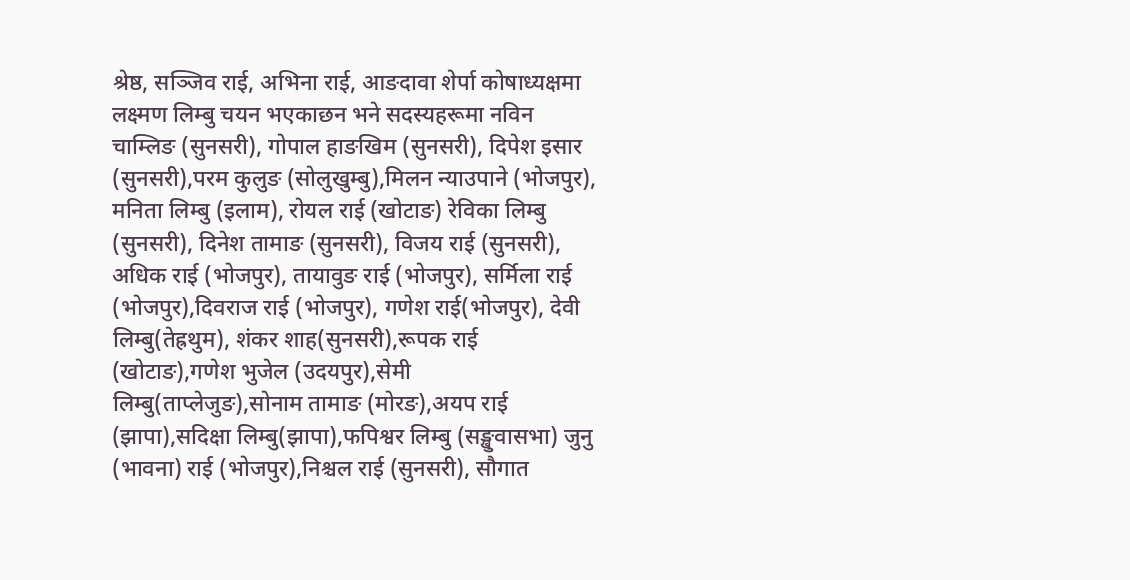श्रेष्ठ, सञ्जिव राई, अभिना राई, आङदावा शेर्पा कोषाध्यक्षमा लक्ष्मण लिम्बु चयन भएकाछन भने सदस्यहरूमा नविन चाम्लिङ (सुनसरी), गोपाल हाङखिम (सुनसरी), दिपेश इसार (सुनसरी),परम कुलुङ (सोलुखुम्बु),मिलन न्याउपाने (भोजपुर), मनिता लिम्बु (इलाम), रोयल राई (खोटाङ) रेविका लिम्बु (सुनसरी), दिनेश तामाङ (सुनसरी), विजय राई (सुनसरी), अधिक राई (भोजपुर), तायावुङ राई (भोजपुर), सर्मिला राई (भोजपुर),दिवराज राई (भोजपुर), गणेश राई(भोजपुर), देवी लिम्बु(तेह्रथुम), शंकर शाह(सुनसरी),रूपक राई (खोटाङ),गणेश भुजेल (उदयपुर),सेमी लिम्बु(ताप्लेजुङ),सोनाम तामाङ (मोरङ),अयप राई (झापा),सदिक्षा लिम्बु(झापा),फपिश्वर लिम्बु (सङ्खुवासभा) जुनु (भावना) राई (भोजपुर),निश्चल राई (सुनसरी), सौगात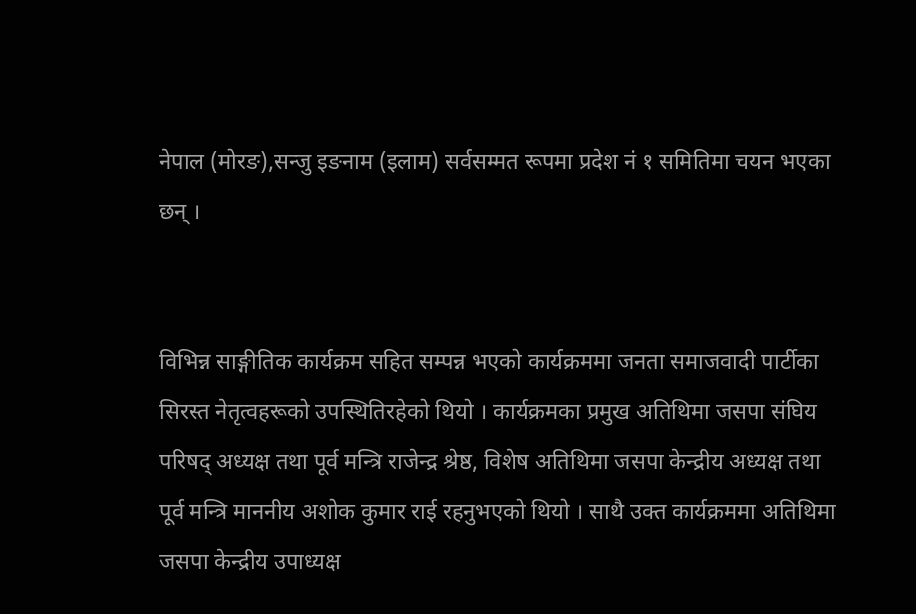नेपाल (मोरङ),सन्जु इङनाम (इलाम) सर्वसम्मत रूपमा प्रदेश नं १ समितिमा चयन भएका छन् ।


विभिन्न साङ्गीतिक कार्यक्रम सहित सम्पन्न भएको कार्यक्रममा जनता समाजवादी पार्टीका सिरस्त नेतृत्वहरूको उपस्थितिरहेको थियो । कार्यक्रमका प्रमुख अतिथिमा जसपा संघिय परिषद् अध्यक्ष तथा पूर्व मन्त्रि राजेन्द्र श्रेष्ठ, विशेष अतिथिमा जसपा केन्द्रीय अध्यक्ष तथा पूर्व मन्त्रि माननीय अशोक कुमार राई रहनुभएको थियो । साथै उक्त कार्यक्रममा अतिथिमा जसपा केन्द्रीय उपाध्यक्ष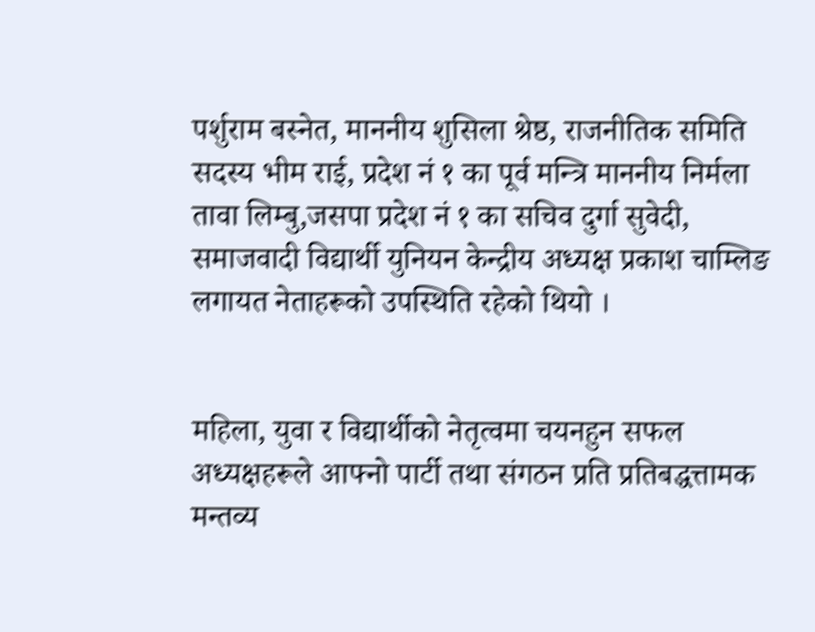पर्शुराम बस्नेत, माननीय शुसिला श्रेष्ठ, राजनीतिक समिति सदस्य भीम राई, प्रदेश नं १ का पूर्व मन्त्रि माननीय निर्मला तावा लिम्बु,जसपा प्रदेश नं १ का सचिव दुर्गा सुवेदी, समाजवादी विद्यार्थी युनियन केन्द्रीय अध्यक्ष प्रकाश चाम्लिङ लगायत नेताहरूको उपस्थिति रहेको थियो ।


महिला, युवा र विद्यार्थीको नेतृत्वमा चयनहुन सफल अध्यक्षहरूले आफ्नो पार्टी तथा संगठन प्रति प्रतिबद्धत्तामक मन्तव्य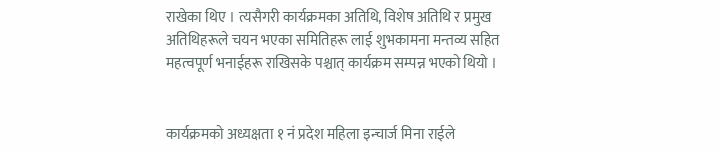राखेका थिए । त्यसैगरी कार्यक्रमका अतिथि, विशेष अतिथि र प्रमुख अतिथिहरूले चयन भएका समितिहरू लाई शुभकामना मन्तव्य सहित महत्वपूर्ण भनाईहरू राखिसके पश्चात् कार्यक्रम सम्पन्न भएको थियो ।


कार्यक्रमको अध्यक्षता १ नं प्रदेश महिला इन्चार्ज मिना राईले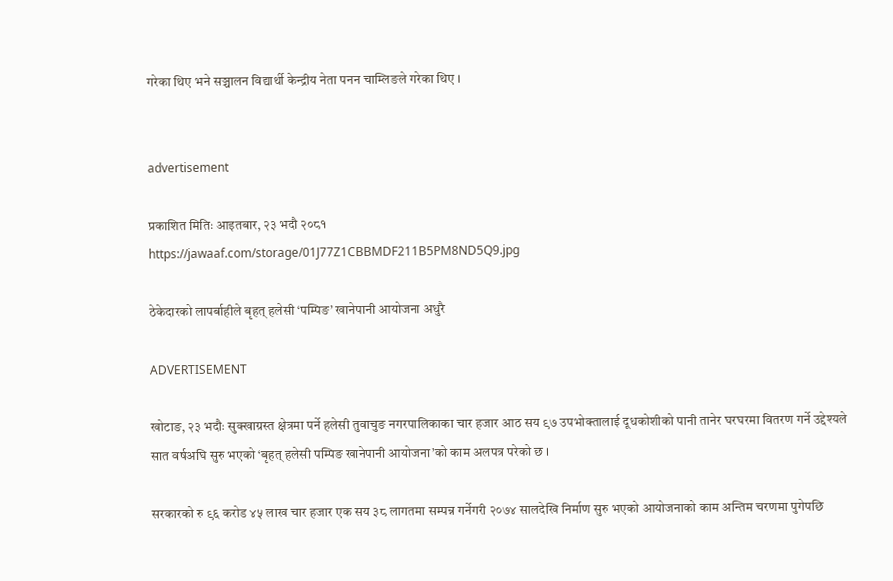गरेका थिए भने सञ्चालन विद्यार्थी केन्द्रीय नेता पनन चाम्लिङले गरेका थिए ।


advertisement

प्रकाशित मितिः आइतबार, २३ भदौ २०८१
https://jawaaf.com/storage/01J77Z1CBBMDF211B5PM8ND5Q9.jpg

ठेकेदारको लापर्बाहीले बृहत् हलेसी ‘पम्पिङ’ खानेपानी आयोजना अधुरै

ADVERTISEMENT

खोटाङ, २३ भदौः सुक्खाग्रस्त क्षेत्रमा पर्ने हलेसी तुवाचुङ नगरपालिकाका चार हजार आठ सय ९७ उपभोक्तालाई दूधकोशीको पानी तानेर घरघरमा वितरण गर्ने उद्देश्यले सात वर्षअघि सुरु भएको ‘बृहत् हलेसी पम्पिङ खानेपानी आयोजना’को काम अलपत्र परेको छ ।

सरकारको रु ९६ करोड ४५ लाख चार हजार एक सय ३८ लागतमा सम्पन्न गर्नेगरी २०७४ सालदेखि निर्माण सुरु भएको आयोजनाको काम अन्तिम चरणमा पुगेपछि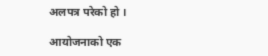अलपत्र परेको हो ।

आयोजनाको एक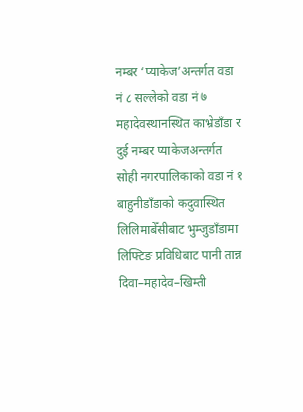नम्बर ‘प्याकेज’अन्तर्गत वडा नं ८ सल्लेको वडा नं ७ महादेवस्थानस्थित काभ्रेडाँडा र दुई नम्बर प्याकेजअन्तर्गत सोही नगरपालिकाको वडा नं १ बाहुनीडाँडाको कदुवास्थित लिलिमाबेँसीबाट भुम्जुडाँडामा लिफ्टिङ प्रविधिबाट पानी तान्न दिवा–महादेव–खिम्ती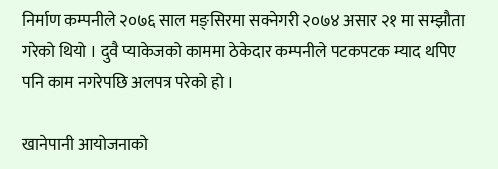निर्माण कम्पनीले २०७६ साल मङ्सिरमा सक्नेगरी २०७४ असार २१ मा सम्झौता गरेको थियो । दुवै प्याकेजको काममा ठेकेदार कम्पनीले पटकपटक म्याद थपिए पनि काम नगरेपछि अलपत्र परेको हो ।

खानेपानी आयोजनाको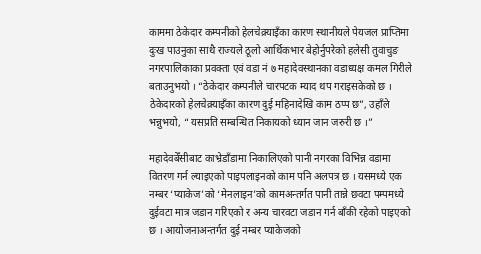काममा ठेकेदार कम्पनीको हेलचेक्र्याइँका कारण स्थानीयले पेयजल प्राप्तिमा दुःख पाउनुका साथै राज्यले ठूलो आर्थिकभार बेहोर्नुपरेको हलेसी तुवाचुङ नगरपालिकाका प्रवक्ता एवं वडा नं ७ महादेवस्थानका वडाध्यक्ष कमल गिरीले बताउनुभयो । “ठेकेदार कम्पनीले चारपटक म्याद थप गराइसकेको छ । ठेकेदारको हेलचेक्र्याइँका कारण दुई महिनादेखि काम ठप्प छ”, उहाँले भन्नुभयो, “ यसप्रति सम्बन्धित निकायको ध्यान जान जरुरी छ ।”

महादेवबेँसीबाट काभ्रेडाँडामा निकालिएको पानी नगरका विभिन्न वडामा वितरण गर्न ल्याइएको पाइपलाइनको काम पनि अलपत्र छ । यसमध्ये एक नम्बर ‘प्याकेज’को ‘मेनलाइन’को कामअन्तर्गत पानी तान्ने छवटा पम्पमध्ये दुईवटा मात्र जडान गरिएको र अन्य चारवटा जडान गर्न बाँकी रहेको पाइएको छ । आयोजनाअन्तर्गत दुई नम्बर प्याकेजको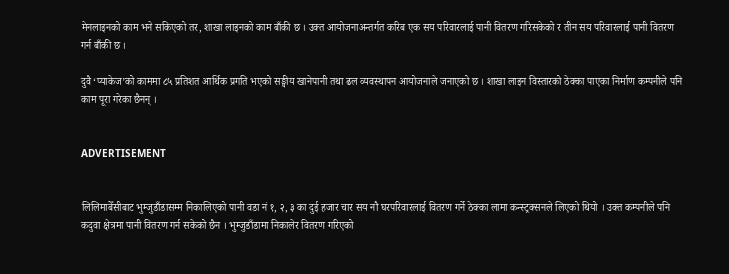मेनलाइनको काम भने सकिएको तर, शाखा लाइनको काम बाँकी छ । उक्त आयोजनाअन्तर्गत करिब एक सय परिवारलाई पानी वितरण गरिसकेको र तीन सय परिवारलाई पानी वितरण गर्न बाँकी छ ।

दुवै ‘प्याकेज’को काममा ८५ प्रतिशत आर्थिक प्रगति भएको सङ्घीय खानेपानी तथा ढल व्यवस्थापन आयोजनाले जनाएको छ । शाखा लाइन विस्तारको ठेक्का पाएका निर्माण कम्पनीले पनि काम पूरा गरेका छैनन् ।


ADVERTISEMENT


लिलिमाबेँसीबाट भुम्जुडाँडासम्म निकालिएको पानी वडा नं १, २, ३ का दुई हजार चार सय नौ घरपरिवारलाई वितरण गर्ने ठेक्का लामा कन्स्ट्रक्सनले लिएको थियो । उक्त कम्पनीले पनि कदुवा क्षेत्रमा पानी वितरण गर्न सकेको छैन । भुम्जुडाँडामा निकालेर वितरण गरिएको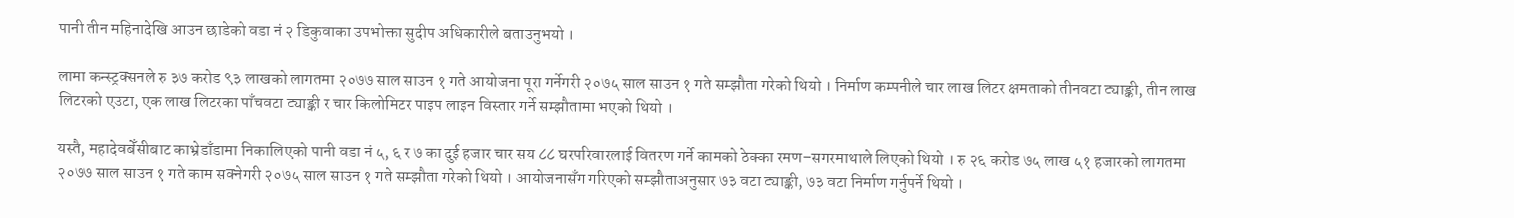पानी तीन महिनादेखि आउन छाडेको वडा नं २ डिकुवाका उपभोक्ता सुदीप अधिकारीले बताउनुभयो ।

लामा कन्स्ट्रक्सनले रु ३७ करोड ९३ लाखको लागतमा २०७७ साल साउन १ गते आयोजना पूरा गर्नेगरी २०७५ साल साउन १ गते सम्झौता गरेको थियो । निर्माण कम्पनीले चार लाख लिटर क्षमताको तीनवटा ट्याङ्की, तीन लाख लिटरको एउटा, एक लाख लिटरका पाँचवटा ट्याङ्की र चार किलोमिटर पाइप लाइन विस्तार गर्ने सम्झौतामा भएको थियो ।

यस्तै, महादेवबेँसीबाट काभ्रेडाँडामा निकालिएको पानी वडा नं ५, ६ र ७ का दुई हजार चार सय ८८ घरपरिवारलाई वितरण गर्ने कामको ठेक्का रमण–सगरमाथाले लिएको थियो । रु २६ करोड ७५ लाख ५१ हजारको लागतमा २०७७ साल साउन १ गते काम सक्नेगरी २०७५ साल साउन १ गते सम्झौता गरेको थियो । आयोजनासँग गरिएको सम्झौताअनुसार ७३ वटा ट्याङ्की, ७३ वटा निर्माण गर्नुपर्ने थियो ।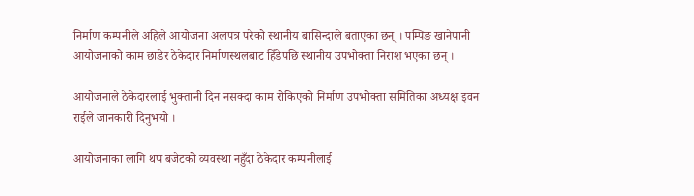निर्माण कम्पनीले अहिले आयोजना अलपत्र परेको स्थानीय बासिन्दाले बताएका छन् । पम्पिङ खानेपानी आयोजनाको काम छाडेर ठेकेदार निर्माणस्थलबाट हिँडेपछि स्थानीय उपभोक्ता निराश भएका छन् ।

आयोजनाले ठेकेदारलाई भुक्तानी दिन नसक्दा काम रोकिएको निर्माण उपभोक्ता समितिका अध्यक्ष इवन राईले जानकारी दिनुभयो ।

आयोजनाका लागि थप बजेटको व्यवस्था नहुँदा ठेकेदार कम्पनीलाई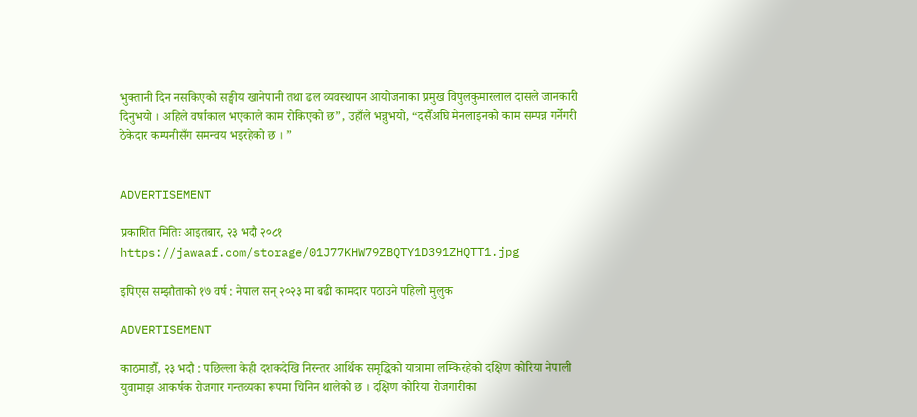भुक्तानी दिन नसकिएको सङ्घीय खानेपानी तथा ढल व्यवस्थापन आयोजनाका प्रमुख विपुलकुमारलाल दासले जानकारी दिनुभयो । अहिले वर्षाकाल भएकाले काम रोकिएको छ”, उहाँले भन्नुभयो, “दसैँअघि मेनलाइनको काम सम्पन्न गर्नेगरी ठेकेदार कम्पनीसँग समन्वय भइरहेको छ । ”


ADVERTISEMENT

प्रकाशित मितिः आइतबार, २३ भदौ २०८१
https://jawaaf.com/storage/01J77KHW79ZBQTY1D391ZHQTT1.jpg

इपिएस सम्झौताको १७ वर्ष : नेपाल सन् २०२३ मा बढी कामदार पठाउने पहिलो मुलुक

ADVERTISEMENT

काठमाडौँ, २३ भदौ : पछिल्ला केही दशकदेखि निरन्तर आर्थिक समृद्धिको यात्रामा लम्किरहेको दक्षिण कोरिया नेपाली युवामाझ आकर्षक रोजगार गन्तव्यका रूपमा चिनिन थालेको छ । दक्षिण कोरिया रोजगारीका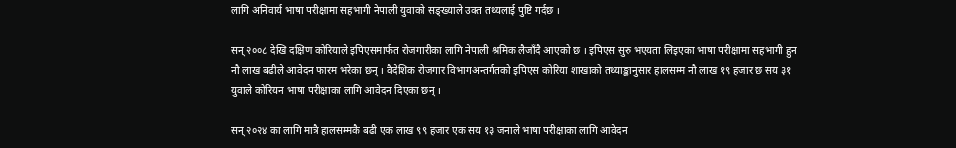लागि अनिवार्य भाषा परीक्षामा सहभागी नेपाली युवाको सङ्ख्याले उक्त तथ्यलाई पुष्टि गर्दछ ।

सन् २००८ देखि दक्षिण कोरियाले इपिएसमार्फत रोजगारीका लागि नेपाली श्रमिक लैजाँदै आएको छ । इपिएस सुरु भएयता लिइएका भाषा परीक्षामा सहभागी हुन नौ लाख बढीले आवेदन फारम भरेका छन् । वैदेशिक रोजगार विभागअन्तर्गतको इपिएस कोरिया शाखाको तथ्याङ्कानुसार हालसम्म नौ लाख १९ हजार छ सय ३१ युवाले कोरियन भाषा परीक्षाका लागि आवेदन दिएका छन् ।

सन् २०२४ का लागि मात्रै हालसम्मकै बढी एक लाख ९९ हजार एक सय १३ जनाले भाषा परीक्षाका लागि आवेदन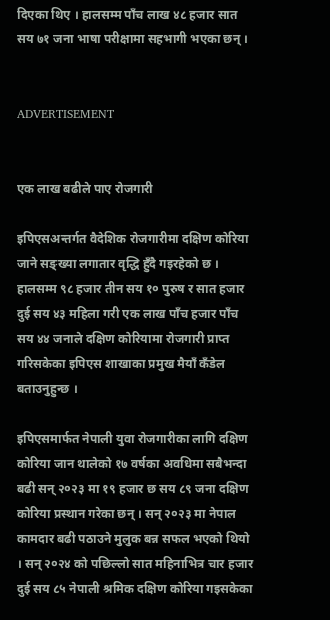दिएका थिए । हालसम्म पाँच लाख ४८ हजार सात सय ७१ जना भाषा परीक्षामा सहभागी भएका छन् ।


ADVERTISEMENT


एक लाख बढीले पाए रोजगारी

इपिएसअन्तर्गत वैदेशिक रोजगारीमा दक्षिण कोरिया जाने सङ्ख्या लगातार वृद्धि हुँदै गइरहेको छ । हालसम्म ९८ हजार तीन सय १० पुरुष र सात हजार दुई सय ४३ महिला गरी एक लाख पाँच हजार पाँच सय ४४ जनाले दक्षिण कोरियामा रोजगारी प्राप्त गरिसकेका इपिएस शाखाका प्रमुख मैयाँ कँडेल बताउनुहुन्छ ।

इपिएसमार्फत नेपाली युवा रोजगारीका लागि दक्षिण कोरिया जान थालेको १७ वर्षका अवधिमा सबैभन्दा बढी सन् २०२३ मा १९ हजार छ सय ८९ जना दक्षिण कोरिया प्रस्थान गरेका छन् । सन् २०२३ मा नेपाल कामदार बढी पठाउने मुलुक बन्न सफल भएको थियो । सन् २०२४ को पछिल्लो सात महिनाभित्र चार हजार दुई सय ८५ नेपाली श्रमिक दक्षिण कोरिया गइसकेका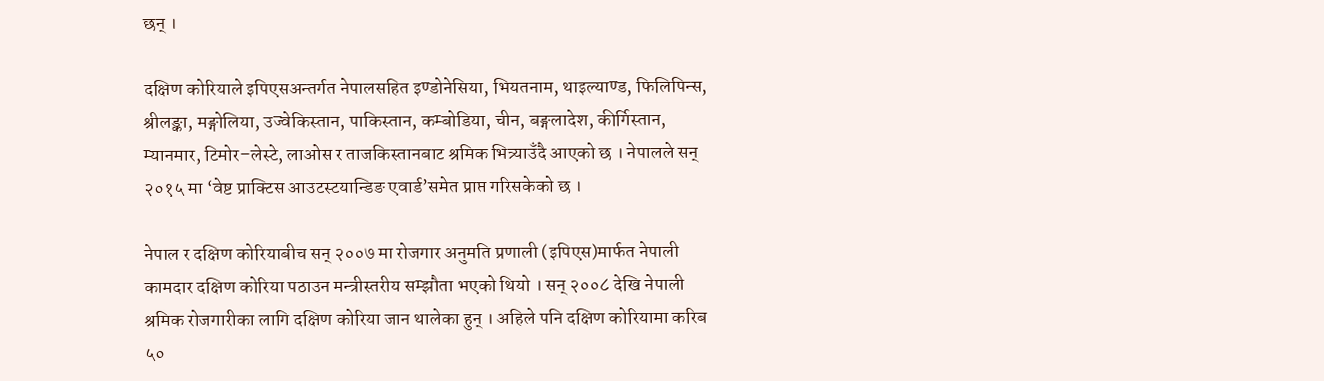छन् ।

दक्षिण कोरियाले इपिएसअन्तर्गत नेपालसहित इण्डोनेसिया, भियतनाम, थाइल्याण्ड, फिलिपिन्स, श्रीलङ्का, मङ्गोलिया, उज्वेकिस्तान, पाकिस्तान, कम्बोडिया, चीन, बङ्गलादेश, कीर्गिस्तान, म्यानमार, टिमोर–लेस्टे, लाओस र ताजकिस्तानबाट श्रमिक भित्र्याउँदै आएको छ । नेपालले सन् २०१५ मा ‘वेष्ट प्राक्टिस आउटस्टयान्डिङ एवार्ड’समेत प्राप्त गरिसकेको छ ।

नेपाल र दक्षिण कोरियाबीच सन् २००७ मा रोजगार अनुमति प्रणाली (इपिएस)मार्फत नेपाली कामदार दक्षिण कोरिया पठाउन मन्त्रीस्तरीय सम्झौता भएको थियो । सन् २००८ देखि नेपाली श्रमिक रोजगारीका लागि दक्षिण कोरिया जान थालेका हुन् । अहिले पनि दक्षिण कोरियामा करिब ५०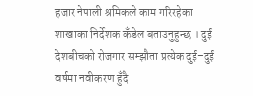हजार नेपाली श्रमिकले काम गरिरहेका शाखाका निर्देशक कँडेल बताउनुहुन्छ । दुई देशबीचको रोजगार सम्झौता प्रत्येक दुई–दुई वर्षमा नवीकरण हुँदै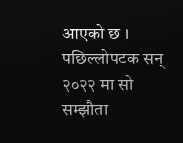आएको छ । पछिल्लोपटक सन् २०२२ मा सो सम्झौता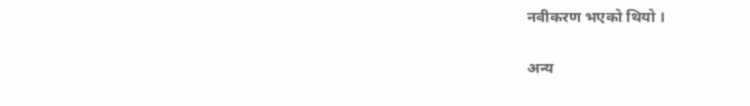नवीकरण भएको थियो ।

अन्य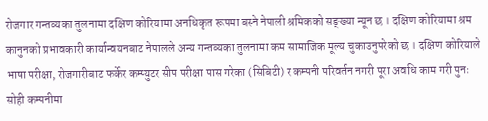रोजगार गन्तव्यका तुलनामा दक्षिण कोरियामा अनधिकृत रूपमा बस्ने नेपाली श्रमिकको सङ्ख्या न्यून छ । दक्षिण कोरियामा श्रम कानुनको प्रभावकारी कार्यान्वयनबाट नेपालले अन्य गन्तव्यका तुलनामा कम सामाजिक मूल्य चुकाउनुपरेको छ । दक्षिण कोरियाले भाषा परीक्षा, रोजगारीबाट फर्केर कम्प्युटर सीप परीक्षा पास गरेका (सिबिटी) र कम्पनी परिवर्तन नगरी पूरा अवधि काम गरी पुनः सोही कम्पनीमा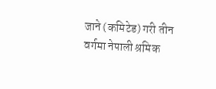जाने (कमिटेड) गरी तीन वर्गमा नेपाली श्रमिक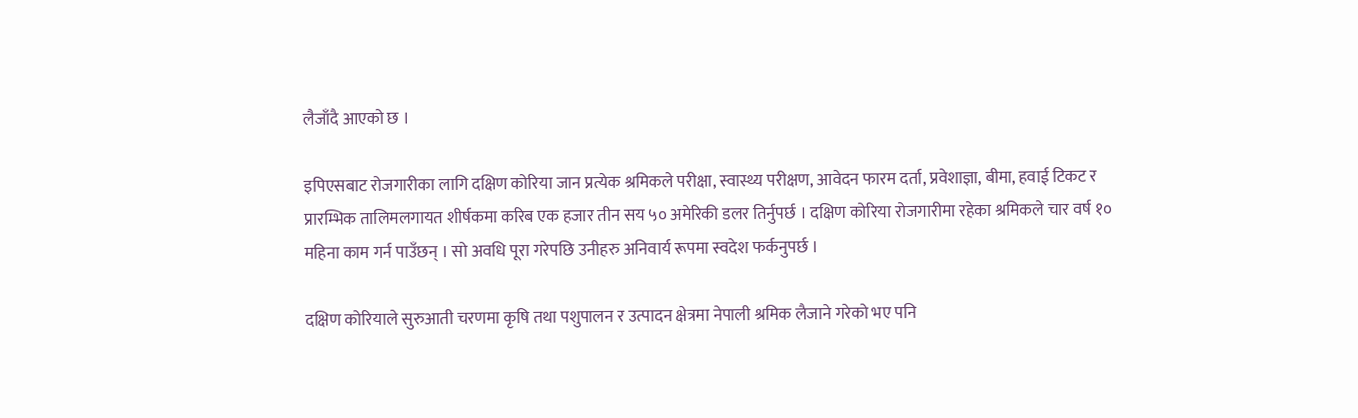लैजाँदै आएको छ ।

इपिएसबाट रोजगारीका लागि दक्षिण कोरिया जान प्रत्येक श्रमिकले परीक्षा, स्वास्थ्य परीक्षण, आवेदन फारम दर्ता, प्रवेशाज्ञा, बीमा, हवाई टिकट र प्रारम्भिक तालिमलगायत शीर्षकमा करिब एक हजार तीन सय ५० अमेरिकी डलर तिर्नुपर्छ । दक्षिण कोरिया रोजगारीमा रहेका श्रमिकले चार वर्ष १० महिना काम गर्न पाउँछन् । सो अवधि पूरा गरेपछि उनीहरु अनिवार्य रूपमा स्वदेश फर्कनुपर्छ ।

दक्षिण कोरियाले सुरुआती चरणमा कृषि तथा पशुपालन र उत्पादन क्षेत्रमा नेपाली श्रमिक लैजाने गरेको भए पनि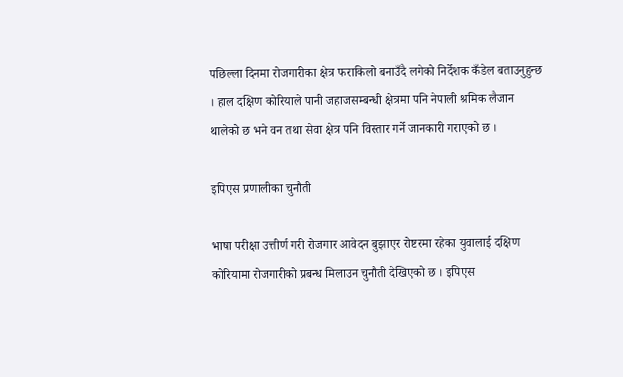पछिल्ला दिनमा रोजगारीका क्षेत्र फराकिलो बनाउँदै लगेको निर्देशक कँडेल बताउनुहुन्छ । हाल दक्षिण कोरियाले पानी जहाजसम्बन्धी क्षेत्रमा पनि नेपाली श्रमिक लैजान थालेको छ भने वन तथा सेवा क्षेत्र पनि विस्तार गर्ने जानकारी गराएको छ ।

इपिएस प्रणालीका चुनौती

भाषा परीक्षा उत्तीर्ण गरी रोजगार आवेदन बुझाएर रोष्टरमा रहेका युवालाई दक्षिण कोरियामा रोजगारीको प्रबन्ध मिलाउन चुनौती देखिएको छ । इपिएस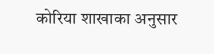कोरिया शाखाका अनुसार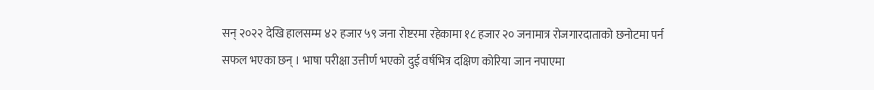सन् २०२२ देखि हालसम्म ४२ हजार ५९ जना रोष्टरमा रहेकामा १८ हजार २० जनामात्र रोजगारदाताको छनोटमा पर्न सफल भएका छन् । भाषा परीक्षा उत्तीर्ण भएको दुई वर्षभित्र दक्षिण कोरिया जान नपाएमा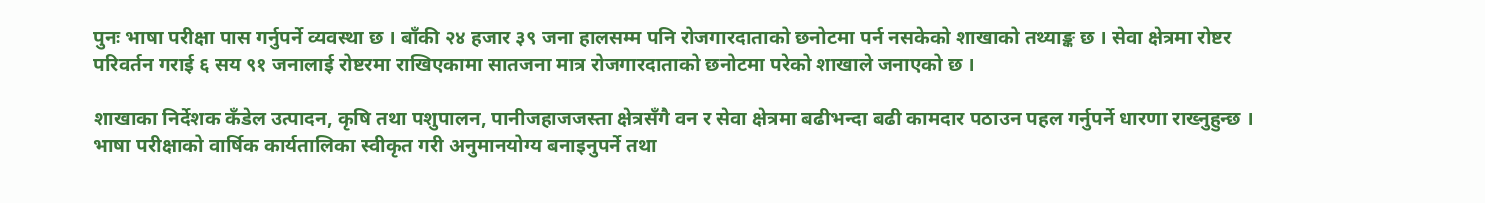पुनः भाषा परीक्षा पास गर्नुपर्ने व्यवस्था छ । बाँकी २४ हजार ३९ जना हालसम्म पनि रोजगारदाताको छनोटमा पर्न नसकेको शाखाको तथ्याङ्क छ । सेवा क्षेत्रमा रोष्टर परिवर्तन गराई ६ सय ९१ जनालाई रोष्टरमा राखिएकामा सातजना मात्र रोजगारदाताको छनोटमा परेको शाखाले जनाएको छ ।

शाखाका निर्देशक कँडेल उत्पादन, कृषि तथा पशुपालन, पानीजहाजजस्ता क्षेत्रसँगै वन र सेवा क्षेत्रमा बढीभन्दा बढी कामदार पठाउन पहल गर्नुपर्ने धारणा राख्नुहुन्छ । भाषा परीक्षाको वार्षिक कार्यतालिका स्वीकृत गरी अनुमानयोग्य बनाइनुपर्ने तथा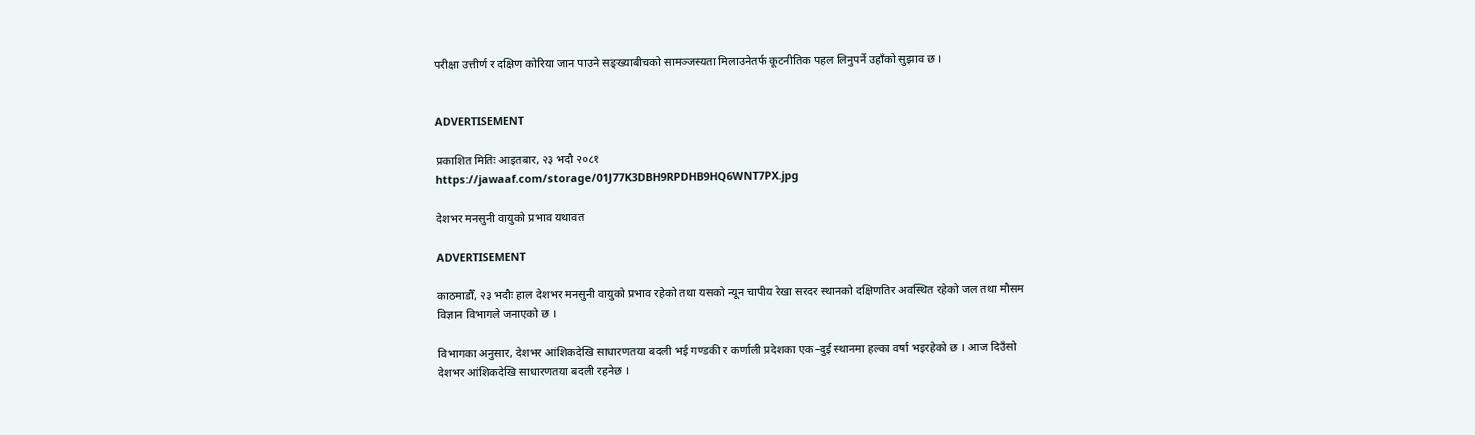परीक्षा उत्तीर्ण र दक्षिण कोरिया जान पाउने सङ्ख्याबीचको सामञ्जस्यता मिलाउनेतर्फ कूटनीतिक पहल लिनुपर्ने उहाँको सुझाव छ ।


ADVERTISEMENT

प्रकाशित मितिः आइतबार, २३ भदौ २०८१
https://jawaaf.com/storage/01J77K3DBH9RPDHB9HQ6WNT7PX.jpg

देशभर मनसुनी वायुको प्रभाव यथावत

ADVERTISEMENT

काठमाडौँ, २३ भदौः हाल देशभर मनसुनी वायुको प्रभाव रहेको तथा यसको न्यून चापीय रेखा सरदर स्थानको दक्षिणतिर अवस्थित रहेको जल तथा मौसम विज्ञान विभागले जनाएको छ ।

विभागका अनुसार, देशभर आंशिकदेखि साधारणतया बदली भई गण्डकी र कर्णाली प्रदेशका एक–दुई स्थानमा हल्का वर्षा भइरहेको छ । आज दिउँसो देशभर आंशिकदेखि साधारणतया बदली रहनेछ ।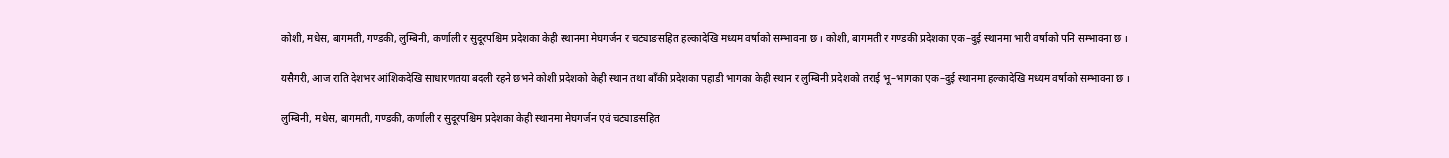कोशी, मधेस, बागमती, गण्डकी, लुम्बिनी, कर्णाली र सुदूरपश्चिम प्रदेशका केही स्थानमा मेघगर्जन र चट्याङसहित हल्कादेखि मध्यम वर्षाको सम्भावना छ । कोशी, बागमती र गण्डकी प्रदेशका एक–दुई स्थानमा भारी वर्षाको पनि सम्भावना छ ।

यसैगरी, आज राति देशभर आंशिकदेखि साधारणतया बदली रहने छभने कोशी प्रदेशको केही स्थान तथा बाँकी प्रदेशका पहाडी भागका केही स्थान र लुम्बिनी प्रदेशको तराई भू–भागका एक–दुई स्थानमा हल्कादेखि मध्यम वर्षाको सम्भावना छ ।

लुम्बिनी, मधेस, बागमती, गण्डकी, कर्णाली र सुदूरपश्चिम प्रदेशका केही स्थानमा मेघगर्जन एवं चट्याङसहित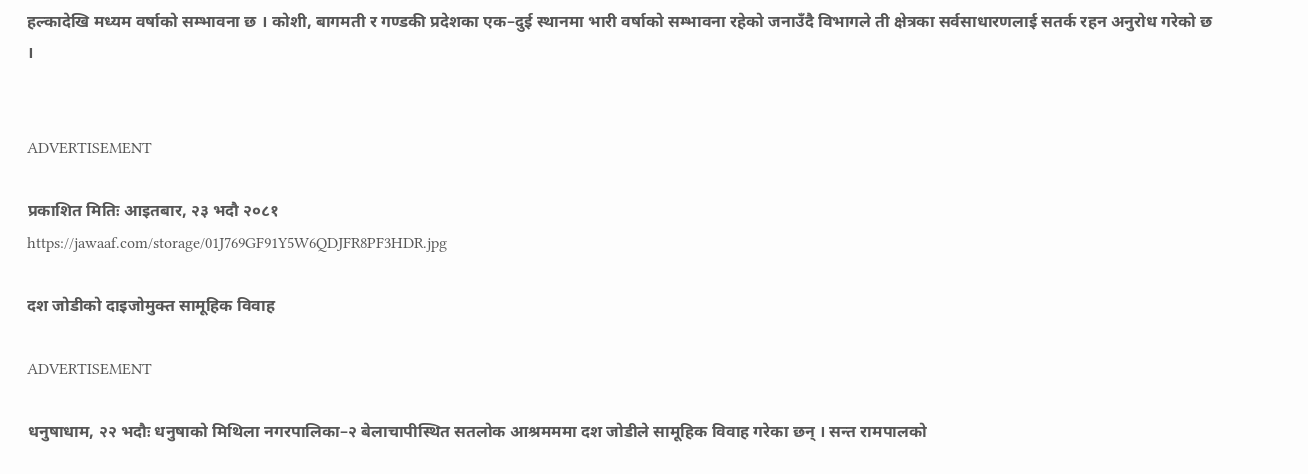हल्कादेखि मध्यम वर्षाको सम्भावना छ । कोशी, बागमती र गण्डकी प्रदेशका एक–दुई स्थानमा भारी वर्षाको सम्भावना रहेको जनाउँदै विभागले ती क्षेत्रका सर्वसाधारणलाई सतर्क रहन अनुरोध गरेको छ ।


ADVERTISEMENT

प्रकाशित मितिः आइतबार, २३ भदौ २०८१
https://jawaaf.com/storage/01J769GF91Y5W6QDJFR8PF3HDR.jpg

दश जोडीको दाइजोमुक्त सामूहिक विवाह

ADVERTISEMENT

धनुषाधाम, २२ भदौः धनुषाको मिथिला नगरपालिका–२ बेलाचापीस्थित सतलोक आश्रमममा दश जोडीले सामूहिक विवाह गरेका छन् । सन्त रामपालको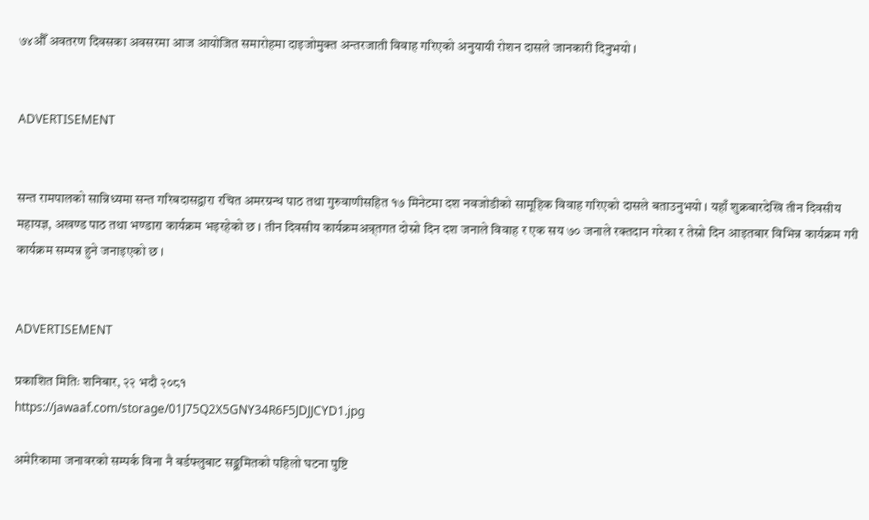७४औँ अवतरण दिवसका अवसरमा आज आयोजित समारोहमा दाइजोमुक्त अन्तरजाती विवाह गरिएको अनुयायी रोशन दासले जानकारी दिनुभयो ।


ADVERTISEMENT


सन्त रामपालको सान्निध्यमा सन्त गरिबदासद्वारा रचित अमरग्रन्थ पाठ तथा गुरुवाणीसहित १७ मिनेटमा दश नवजोडीको सामूहिक विवाह गरिएको दासले बताउनुभयो । यहाँ शुक्रबारदेखि तीन दिवसीय महायज्ञ, अखण्ड पाठ तथा भण्डारा कार्यक्रम भइरहेको छ । तीन दिवसीय कार्यक्रमअन्र्तगत दोस्रो दिन दश जनाले विवाह र एक सय ७० जनाले रक्तदान गरेका र तेस्रो दिन आइतबार विभिन्न कार्यक्रम गरी कार्यक्रम सम्पन्न हुने जनाइएको छ ।


ADVERTISEMENT

प्रकाशित मितिः शनिबार, २२ भदौ २०८१
https://jawaaf.com/storage/01J75Q2X5GNY34R6F5JDJJCYD1.jpg

अमेरिकामा जनावरको सम्पर्क विना नै बर्डफ्लुबाट सङ्क्रमितको पहिलो घटना पुष्टि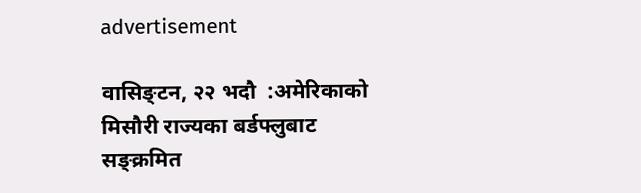advertisement

वासिङ्टन, २२ भदौ  :अमेरिकाको मिसौरी राज्यका बर्डफ्लुबाट सङ्क्रमित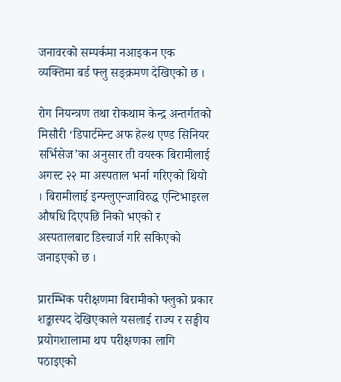जनावरको सम्पर्कमा नआइकन एक व्यक्तिमा बर्ड फ्लु सङ्क्रमण देखिएको छ ।

रोग नियन्त्रण तथा रोकथाम केन्द्र अन्तर्गतको मिसौरी ‘डिपार्टमेन्ट अफ हेल्थ एण्ड सिनियर सर्भिसेज’का अनुसार ती वयस्क बिरामीलाई अगस्ट २२ मा अस्पताल भर्ना गरिएको थियो । बिरामीलाई इन्फ्लुएन्जाविरुद्ध एन्टिभाइरल औषधि दिएपछि निको भएको र अस्पतालबाट डिस्चार्ज गरि सकिएको जनाइएको छ ।

प्रारम्भिक परीक्षणमा बिरामीको फ्लुको प्रकार शङ्कास्पद देखिएकाले यसलाई राज्य र सङ्घीय प्रयोगशालामा थप परीक्षणका लागि पठाइएको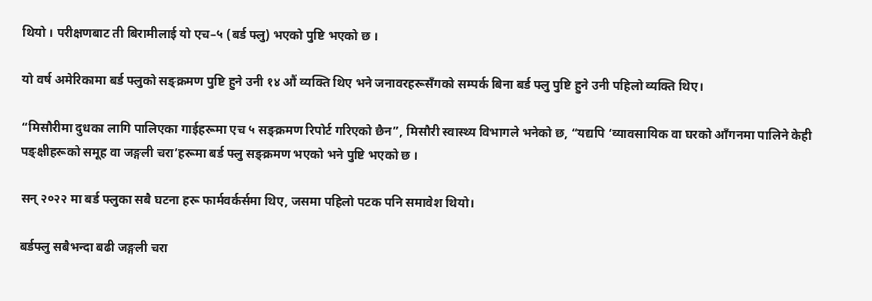थियो । परीक्षणबाट ती बिरामीलाई यो एच–५ (बर्ड फ्लु) भएको पुष्टि भएको छ ।

यो वर्ष अमेरिकामा बर्ड फ्लुको सङ्क्रमण पुष्टि हुने उनी १४ औं व्यक्ति थिए भने जनावरहरूसँगको सम्पर्क बिना बर्ड फ्लु पुष्टि हुने उनी पहिलो व्यक्ति थिए।

“मिसौरीमा दुधका लागि पालिएका गाईहरूमा एच ५ सङ्क्रमण रिपोर्ट गरिएको छैन”, मिसौरी स्वास्थ्य विभागले भनेको छ, “यद्यपि ‘व्यावसायिक वा घरको आँगनमा पालिने केही पङ्क्षीहरूको समूह वा जङ्गली चरा’हरूमा बर्ड फ्लु सङ्क्रमण भएको भने पुष्टि भएको छ ।

सन् २०२२ मा बर्ड फ्लुका सबै घटना हरू फार्मवर्कर्समा थिए, जसमा पहिलो पटक पनि समावेश थियो।

बर्डफ्लु सबैभन्दा बढी जङ्गली चरा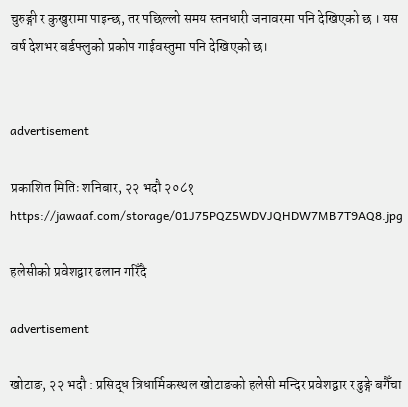चुरुङ्गी र कुखुरामा पाइन्छ, तर पछिल्लो समय स्तनधारी जनावरमा पनि देखिएको छ । यस वर्ष देशभर बर्डफ्लुको प्रकोप गाईवस्तुमा पनि देखिएको छ।


advertisement

प्रकाशित मितिः शनिबार, २२ भदौ २०८१
https://jawaaf.com/storage/01J75PQZ5WDVJQHDW7MB7T9AQ8.jpg

हलेसीको प्रवेशद्वार ढलान गरिँदै

advertisement

खोटाङ, २२ भदौ : प्रसिद्ध त्रिधार्मिकस्थल खोटाङको हलेसी मन्दिर प्रवेशद्वार र ढुङ्गे बगैँचा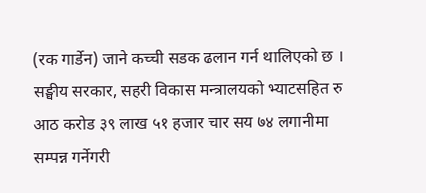(रक गार्डेन) जाने कच्ची सडक ढलान गर्न थालिएको छ । सङ्घीय सरकार, सहरी विकास मन्त्रालयको भ्याटसहित रु आठ करोड ३९ लाख ५१ हजार चार सय ७४ लगानीमा सम्पन्न गर्नेगरी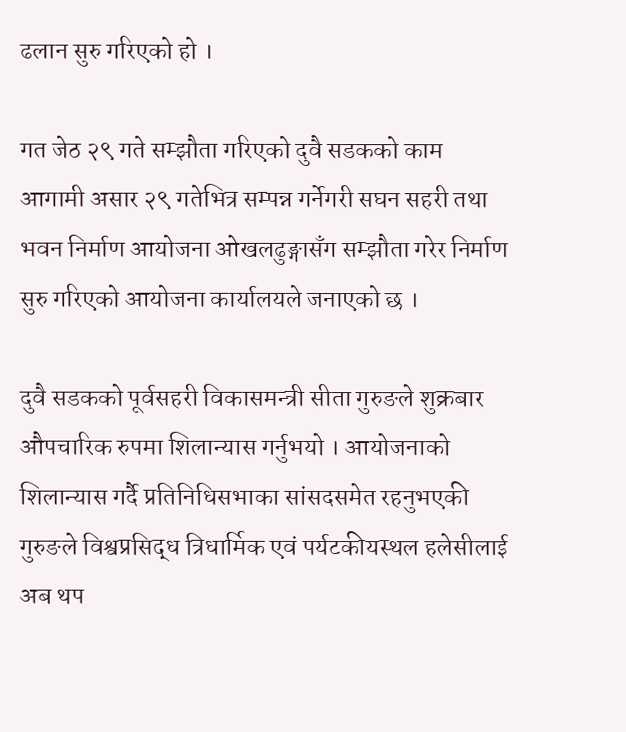ढलान सुरु गरिएको हो ।

गत जेठ २९ गते सम्झौता गरिएको दुवै सडकको काम आगामी असार २९ गतेभित्र सम्पन्न गर्नेगरी सघन सहरी तथा भवन निर्माण आयोजना ओखलढुङ्गासँग सम्झौता गरेर निर्माण सुरु गरिएको आयोजना कार्यालयले जनाएको छ ।

दुवै सडकको पूर्वसहरी विकासमन्त्री सीता गुरुङले शुक्रबार औपचारिक रुपमा शिलान्यास गर्नुभयो । आयोजनाको शिलान्यास गर्दै प्रतिनिधिसभाका सांसदसमेत रहनुभएकी गुरुङले विश्वप्रसिद्ध त्रिधार्मिक एवं पर्यटकीयस्थल हलेसीलाई अब थप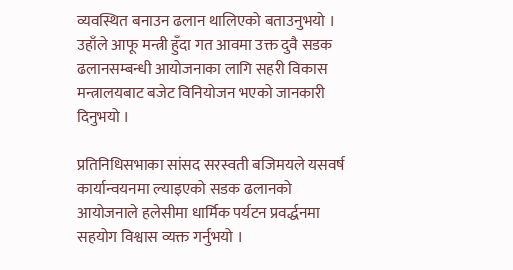व्यवस्थित बनाउन ढलान थालिएको बताउनुभयो । उहाँले आफू मन्त्री हुँदा गत आवमा उक्त दुवै सडक ढलानसम्बन्धी आयोजनाका लागि सहरी विकास मन्त्रालयबाट बजेट विनियोजन भएको जानकारी दिनुभयो ।

प्रतिनिधिसभाका सांसद सरस्वती बजिमयले यसवर्ष कार्यान्वयनमा ल्याइएको सडक ढलानको आयोजनाले हलेसीमा धार्मिक पर्यटन प्रवर्द्धनमा सहयोग विश्वास व्यक्त गर्नुभयो ।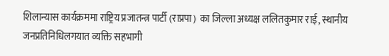शिलान्यास कार्यक्रममा राष्ट्रिय प्रजातन्त्र पार्टी (राप्रपा) का जिल्ला अध्यक्ष ललितकुमार राई, स्थानीय जनप्रतिनिधिलगयात व्यक्ति सहभागी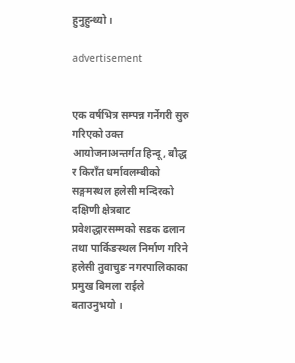हुनुहुन्थ्यो ।

advertisement


एक वर्षभित्र सम्पन्न गर्नेगरी सुरु गरिएको उक्त आयोजनाअन्तर्गत हिन्दू, बौद्ध र किराँत धर्मावलम्बीको सङ्गमस्थल हलेसी मन्दिरको दक्षिणी क्षेत्रबाट प्रवेशद्धारसम्मको सडक ढलान तथा पार्किङस्थल निर्माण गरिने हलेसी तुवाचुङ नगरपालिकाका प्रमुख बिमला राईले बताउनुभयो ।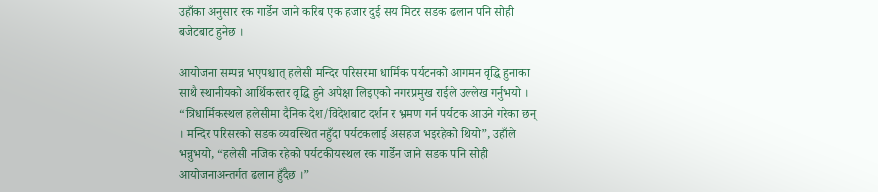उहाँका अनुसार रक गार्डेन जाने करिब एक हजार दुई सय मिटर सडक ढलान पनि सोही बजेटबाट हुनेछ ।

आयोजना सम्पन्न भएपश्चात् हलेसी मन्दिर परिसरमा धार्मिक पर्यटनको आगमन वृद्धि हुनाका साथै स्थानीयको आर्थिकस्तर वृद्धि हुने अपेक्षा लिइएको नगरप्रमुख राईले उल्लेख गर्नुभयो । “त्रिधार्मिकस्थल हलेसीमा दैनिक देश/विदेशबाट दर्शन र भ्रमण गर्न पर्यटक आउने गरेका छन् । मन्दिर परिसरको सडक व्यवस्थित नहुँदा पर्यटकलाई असहज भइरहेको थियो”, उहाँले भन्नुभयो, “हलेसी नजिक रहेको पर्यटकीयस्थल रक गार्डेन जाने सडक पनि सोही आयोजनाअन्तर्गत ढलान हुँदैछ ।”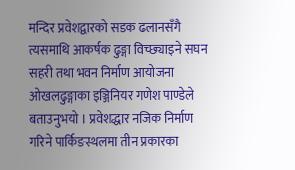मन्दिर प्रवेशद्वारको सडक ढलानसँगै त्यसमाथि आकर्षक ढुङ्गा विच्छ्याइने सघन सहरी तथा भवन निर्माण आयोजना ओखलढुङ्गाका इञ्जिनियर गणेश पाण्डेले बताउनुभयो । प्रवेशद्धार नजिक निर्माण गरिने पार्किङस्थलमा तीन प्रकारका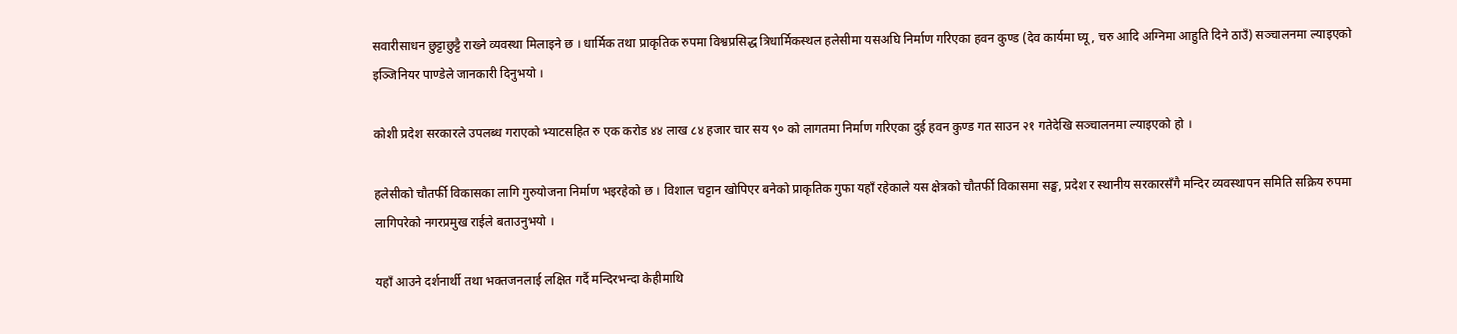सवारीसाधन छुट्टाछुट्टै राख्ने व्यवस्था मिलाइने छ । धार्मिक तथा प्राकृतिक रुपमा विश्वप्रसिद्ध त्रिधार्मिकस्थल हलेसीमा यसअघि निर्माण गरिएका हवन कुण्ड (देव कार्यमा घ्यू, चरु आदि अग्निमा आहुति दिने ठाउँ) सञ्चालनमा ल्याइएको इञ्जिनियर पाण्डेले जानकारी दिनुभयो ।

कोशी प्रदेश सरकारले उपलब्ध गराएको भ्याटसहित रु एक करोड ४४ लाख ८४ हजार चार सय ९० को लागतमा निर्माण गरिएका दुई हवन कुण्ड गत साउन २१ गतेदेखि सञ्चालनमा ल्याइएको हो ।

हलेसीको चौतर्फी विकासका लागि गुरुयोजना निर्माण भइरहेको छ । विशाल चट्टान खोपिएर बनेको प्राकृतिक गुफा यहाँ रहेकाले यस क्षेत्रको चौतर्फी विकासमा सङ्घ, प्रदेश र स्थानीय सरकारसँगै मन्दिर व्यवस्थापन समिति सक्रिय रुपमा लागिपरेको नगरप्रमुख राईले बताउनुभयो ।

यहाँ आउने दर्शनार्थी तथा भक्तजनलाई लक्षित गर्दै मन्दिरभन्दा केहीमाथि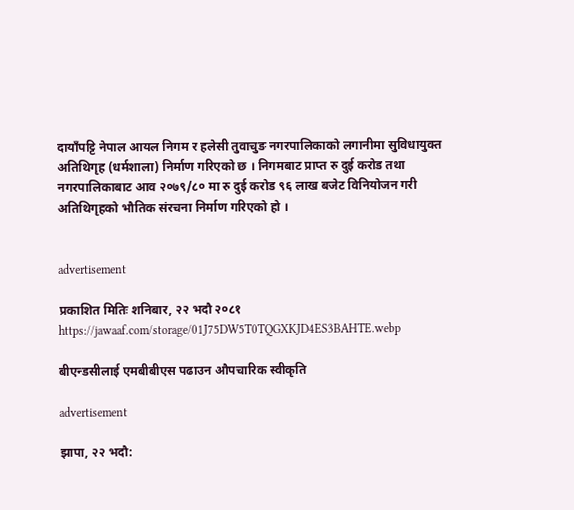दायाँपट्टि नेपाल आयल निगम र हलेसी तुवाचुङ नगरपालिकाको लगानीमा सुविधायुक्त अतिथिगृह (धर्मशाला) निर्माण गरिएको छ । निगमबाट प्राप्त रु दुई करोड तथा नगरपालिकाबाट आव २०७९/८० मा रु दुई करोड ९६ लाख बजेट विनियोजन गरी अतिथिगृहको भौतिक संरचना निर्माण गरिएको हो ।


advertisement

प्रकाशित मितिः शनिबार, २२ भदौ २०८१
https://jawaaf.com/storage/01J75DW5T0TQGXKJD4ES3BAHTE.webp

बीएन्डसीलाई एमबीबीएस पढाउन औपचारिक स्वीकृति

advertisement

झापा, २२ भदौ: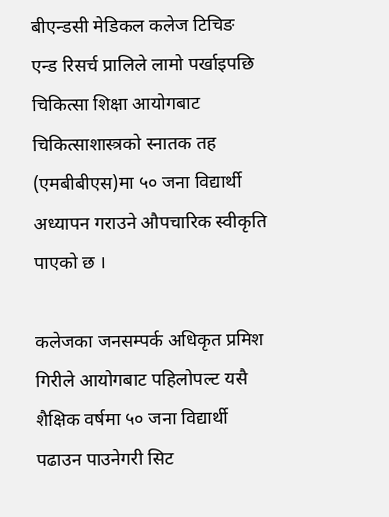बीएन्डसी मेडिकल कलेज टिचिङ एन्ड रिसर्च प्रालिले लामो पर्खाइपछि चिकित्सा शिक्षा आयोगबाट चिकित्साशास्त्रको स्नातक तह (एमबीबीएस)मा ५० जना विद्यार्थी अध्यापन गराउने औपचारिक स्वीकृति पाएको छ ।

कलेजका जनसम्पर्क अधिकृत प्रमिश गिरीले आयोगबाट पहिलोपल्ट यसै शैक्षिक वर्षमा ५० जना विद्यार्थी पढाउन पाउनेगरी सिट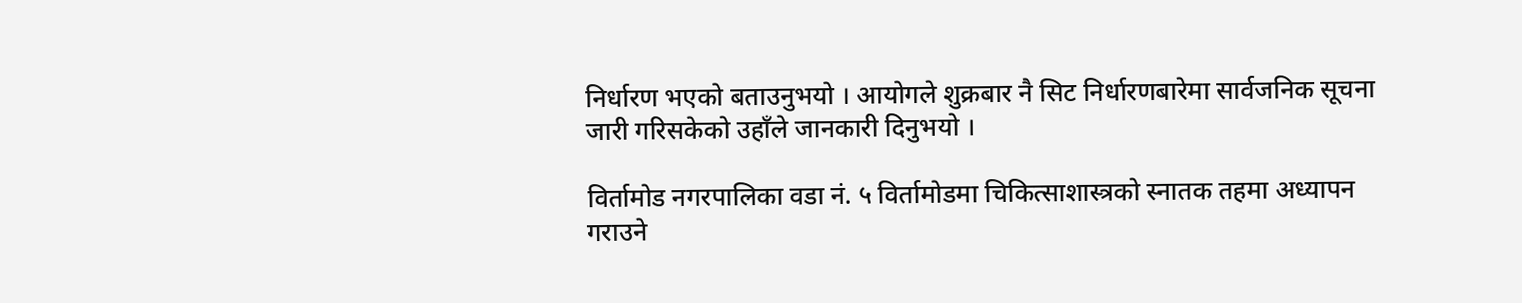निर्धारण भएको बताउनुभयो । आयोगले शुक्रबार नै सिट निर्धारणबारेमा सार्वजनिक सूचना जारी गरिसकेको उहाँले जानकारी दिनुभयो ।

विर्तामोड नगरपालिका वडा नं. ५ विर्तामोडमा चिकित्साशास्त्रको स्नातक तहमा अध्यापन गराउने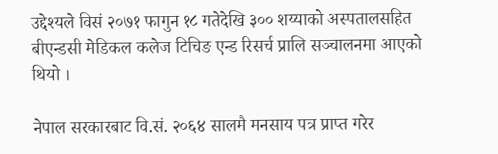उद्देश्यले विसं २०७१ फागुन १८ गतेदेखि ३०० शय्याको अस्पतालसहित बीएन्डसी मेडिकल कलेज टिचिङ एन्ड रिसर्च प्रालि सञ्चालनमा आएको थियो ।

नेपाल सरकारबाट वि.सं. २०६४ सालमै मनसाय पत्र प्राप्त गरेर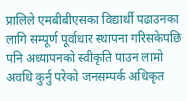प्रालिले एमबीबीएसका विद्यार्थी पढाउनका लागि सम्पूर्ण पूर्वाधार स्थापना गरिसकेपछि पनि अध्यापनको स्वीकृति पाउन लामो अवधि कुर्नु परेको जनसम्पर्क अधिकृत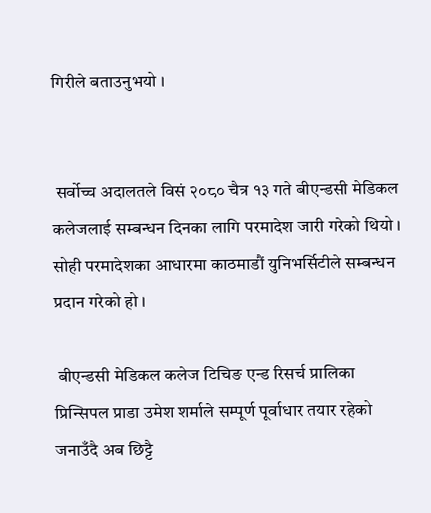गिरीले बताउनुभयो ।


 सर्वोच्च अदालतले विसं २०८० चैत्र १३ गते बीएन्डसी मेडिकल कलेजलाई सम्बन्धन दिनका लागि परमादेश जारी गरेको थियो । सोही परमादेशका आधारमा काठमाडौं युनिभर्सिटीले सम्बन्धन प्रदान गरेको हो ।

 बीएन्डसी मेडिकल कलेज टिचिङ एन्ड रिसर्च प्रालिका प्रिन्सिपल प्राडा उमेश शर्माले सम्पूर्ण पूर्वाधार तयार रहेको जनाउँदै अब छिट्टै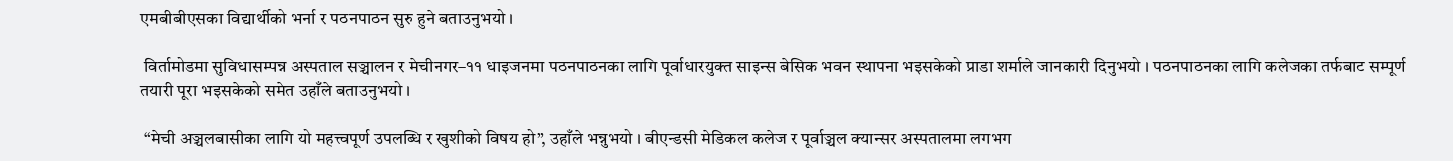एमबीबीएसका विद्यार्थीको भर्ना र पठनपाठन सुरु हुने बताउनुभयो ।

 विर्तामोडमा सुविधासम्पन्न अस्पताल सञ्चालन र मेचीनगर–११ धाइजनमा पठनपाठनका लागि पूर्वाधारयुक्त साइन्स बेसिक भवन स्थापना भइसकेको प्राडा शर्माले जानकारी दिनुभयो । पठनपाठनका लागि कलेजका तर्फबाट सम्पूर्ण तयारी पूरा भइसकेको समेत उहाँले बताउनुभयो ।

 “मेची अञ्चलबासीका लागि यो महत्त्वपूर्ण उपलब्धि र खुशीको विषय हो”, उहाँले भन्नुभयो । बीएन्डसी मेडिकल कलेज र पूर्वाञ्चल क्यान्सर अस्पतालमा लगभग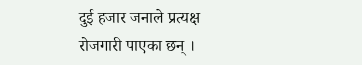दुई हजार जनाले प्रत्यक्ष रोजगारी पाएका छन् ।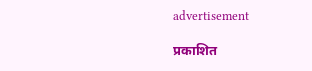advertisement

प्रकाशित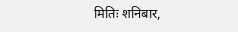मितिः शनिबार,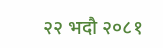२२ भदौ २०८१